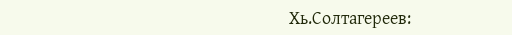Хь.Солтагереев: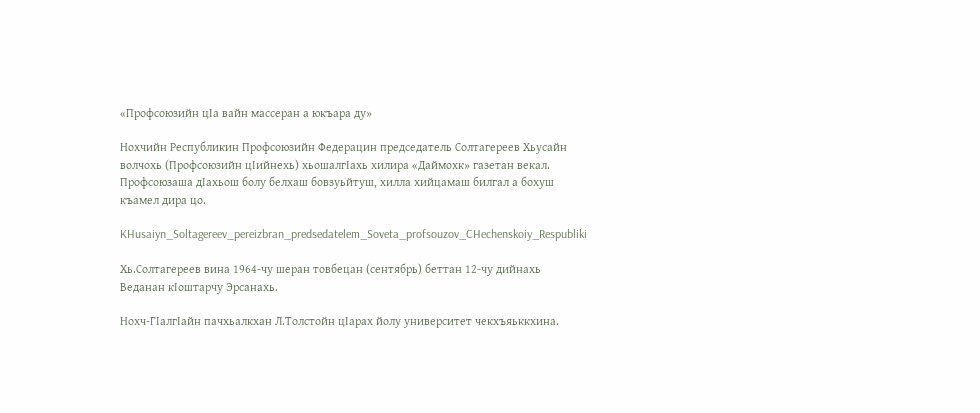«Профсоюзийн цIа вайн массеран а юкъара ду»

Нохчийн Республикин Профсоюзийн Федерацин председатель Солтагереев Хьусайн волчохь (Профсоюзийн цIийнехь) хьошалгIахь хилира «Даймохк» газетан векал. Профсоюзаша дIахьош болу белхаш бовзуьйтуш, хилла хийцамаш билгал а бохуш къамел дира цо.

KHusaiyn_Soltagereev_pereizbran_predsedatelem_Soveta_profsouzov_CHechenskoiy_Respubliki

Хь.Солтагереев вина 1964-чу шеран товбецан (сентябрь) беттан 12-чу дийнахь Веданан кIоштарчу Эрсанахь.

Нохч-ГIалгIайн пачхьалкхан Л.Толстойн цIарах йолу университет чекхъяьккхина.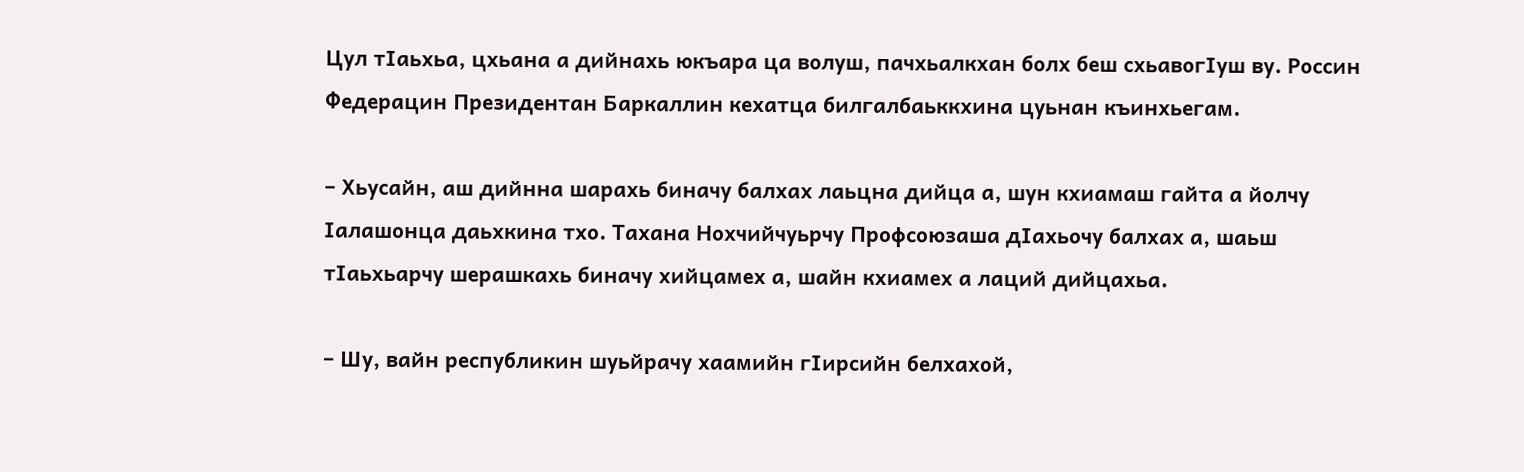Цул тIаьхьа, цхьана а дийнахь юкъара ца волуш, пачхьалкхан болх беш схьавогIуш ву. Россин Федерацин Президентан Баркаллин кехатца билгалбаьккхина цуьнан къинхьегам.

– Хьусайн, аш дийнна шарахь биначу балхах лаьцна дийца а, шун кхиамаш гайта а йолчу Iалашонца даьхкина тхо. Тахана Нохчийчуьрчу Профсоюзаша дIахьочу балхах а, шаьш тIаьхьарчу шерашкахь биначу хийцамех а, шайн кхиамех а лаций дийцахьа.

– Шу, вайн республикин шуьйрачу хаамийн гIирсийн белхахой,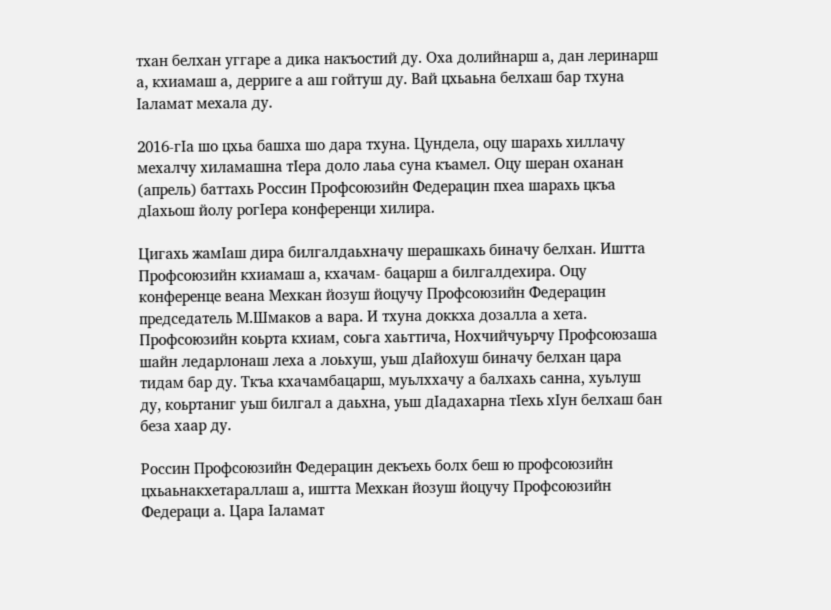тхан белхан уггаре а дика накъостий ду. Оха долийнарш а, дан леринарш а, кхиамаш а, дерриге а аш гойтуш ду. Вай цхьаьна белхаш бар тхуна Iаламат мехала ду.

2016-гIа шо цхьа башха шо дара тхуна. Цундела, оцу шарахь хиллачу мехалчу хиламашна тIера доло лаьа суна къамел. Оцу шеран оханан (апрель) баттахь Россин Профсоюзийн Федерацин пхеа шарахь цкъа дIахьош йолу рогIера конференци хилира.

Цигахь жамIаш дира билгалдаьхначу шерашкахь биначу белхан. Иштта Профсоюзийн кхиамаш а, кхачам- бацарш а билгалдехира. Оцу конференце веана Мехкан йозуш йоцучу Профсоюзийн Федерацин председатель М.Шмаков а вара. И тхуна доккха дозалла а хета. Профсоюзийн коьрта кхиам, соьга хаьттича, Нохчийчуьрчу Профсоюзаша шайн ледарлонаш леха а лоьхуш, уьш дIайохуш биначу белхан цара тидам бар ду. Ткъа кхачамбацарш, муьлххачу а балхахь санна, хуьлуш ду, коьртаниг уьш билгал а даьхна, уьш дIадахарна тIехь хIун белхаш бан беза хаар ду.

Россин Профсоюзийн Федерацин декъехь болх беш ю профсоюзийн цхьаьнакхетараллаш а, иштта Мехкан йозуш йоцучу Профсоюзийн Федераци а. Цара Iаламат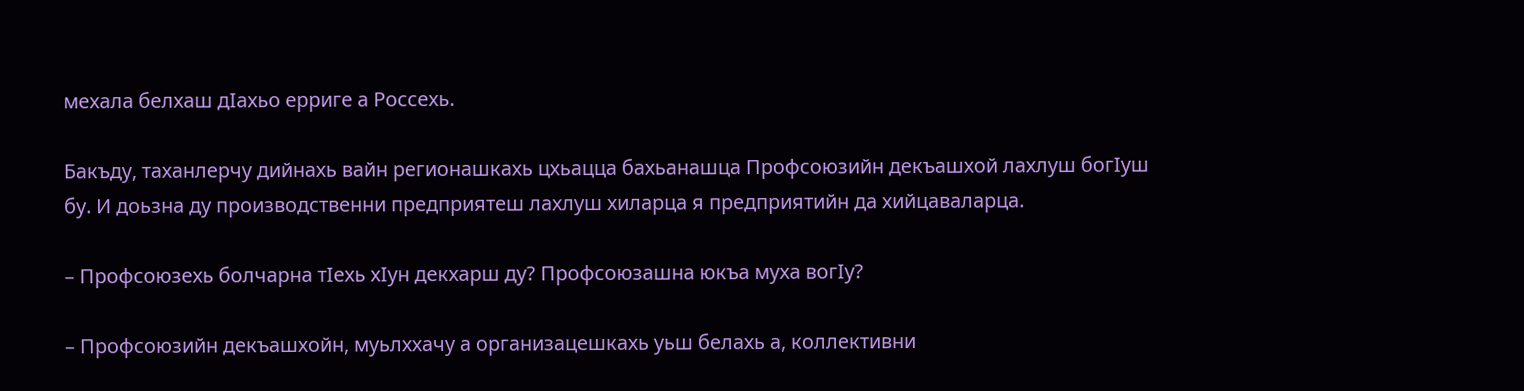мехала белхаш дIахьо ерриге а Россехь.

Бакъду, таханлерчу дийнахь вайн регионашкахь цхьацца бахьанашца Профсоюзийн декъашхой лахлуш богIуш бу. И доьзна ду производственни предприятеш лахлуш хиларца я предприятийн да хийцаваларца.

– Профсоюзехь болчарна тIехь хIун декхарш ду? Профсоюзашна юкъа муха вогIу?

– Профсоюзийн декъашхойн, муьлххачу а организацешкахь уьш белахь а, коллективни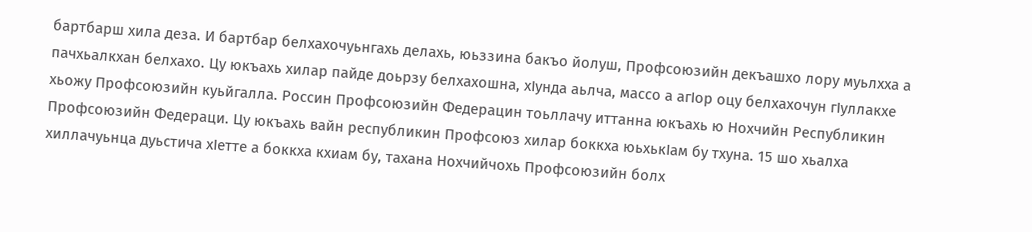бартбарш хила деза. И бартбар белхахочуьнгахь делахь, юьззина бакъо йолуш, Профсоюзийн декъашхо лору муьлхха а пачхьалкхан белхахо. Цу юкъахь хилар пайде доьрзу белхахошна, хIунда аьлча, массо а агIор оцу белхахочун гIуллакхе хьожу Профсоюзийн куьйгалла. Россин Профсоюзийн Федерацин тоьллачу иттанна юкъахь ю Нохчийн Республикин Профсоюзийн Федераци. Цу юкъахь вайн республикин Профсоюз хилар боккха юьхькIам бу тхуна. 15 шо хьалха хиллачуьнца дуьстича хIетте а боккха кхиам бу, тахана Нохчийчохь Профсоюзийн болх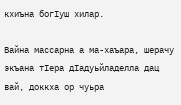кхиъна богIуш хилар.

Вайна массарна а ма-хаъара, шерачу экъана тIера дIадуьйладелла дац вай, доккха ор чуьра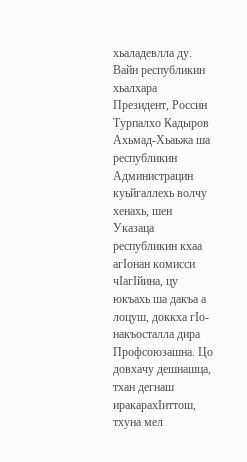хьаладевлла ду. Вайн республикин хьалхара Президент, Россин Турпалхо Кадыров Ахьмад-Хьаьжа ша республикин Администрацин куьйгаллехь волчу хенахь, шен Указаца республикин кхаа агIонан комисси чIагIйина, цу юкъахь ша дакъа а лоцуш, доккха гIо-накъосталла дира Профсоюзашна. Цо довхачу дешнашца, тхан дегнаш иракарахIиттош, тхуна мел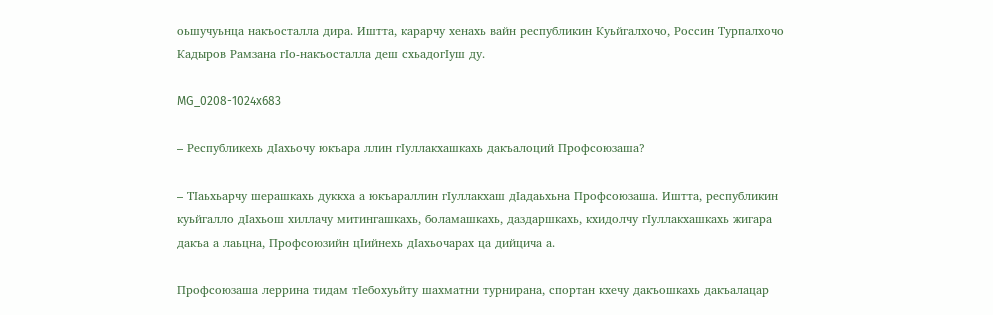оьшучуьнца накъосталла дира. Иштта, карарчу хенахь вайн республикин Куьйгалхочо, Россин Турпалхочо Кадыров Рамзана гIо-накъосталла деш схьадогIуш ду.

MG_0208-1024x683

– Республикехь дIахьочу юкъара ллин гIуллакхашкахь дакъалоций Профсоюзаша?

– ТIаьхьарчу шерашкахь дуккха а юкъараллин гIуллакхаш дIадаьхьна Профсоюзаша. Иштта, республикин куьйгалло дIахьош хиллачу митингашкахь, боламашкахь, даздаршкахь, кхидолчу гIуллакхашкахь жигара дакъа а лаьцна, Профсоюзийн цIийнехь дIахьочарах ца дийцича а.

Профсоюзаша леррина тидам тIебохуьйту шахматни турнирана, спортан кхечу дакъошкахь дакъалацар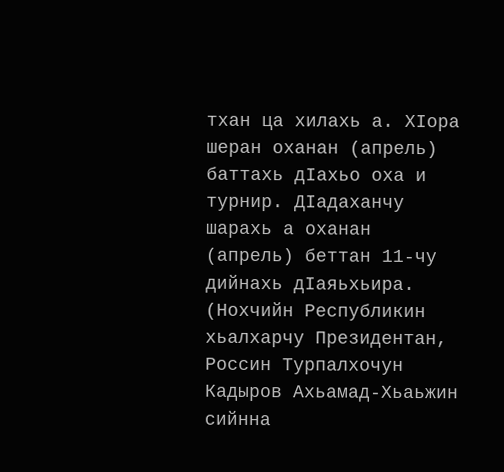тхан ца хилахь а. ХIора шеран оханан (апрель) баттахь дIахьо оха и турнир. ДIадаханчу шарахь а оханан (апрель) беттан 11-чу дийнахь дIаяьхьира. (Нохчийн Республикин хьалхарчу Президентан, Россин Турпалхочун Кадыров Ахьамад-Хьаьжин сийнна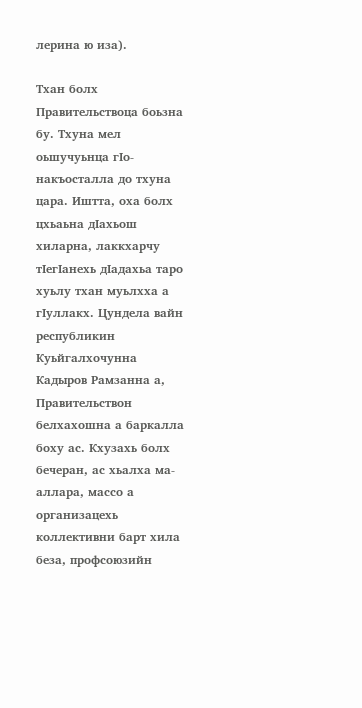лерина ю иза).

Тхан болх Правительствоца боьзна бу. Тхуна мел оьшучуьнца гIо-накъосталла до тхуна цара. Иштта, оха болх цхьаьна дIахьош хиларна, лаккхарчу тIегIанехь дIадахьа таро хуьлу тхан муьлхха а гIуллакх. Цундела вайн республикин Куьйгалхочунна Кадыров Рамзанна а, Правительствон белхахошна а баркалла боху ас. Кхузахь болх бечеран, ас хьалха ма-аллара, массо а организацехь коллективни барт хила беза, профсоюзийн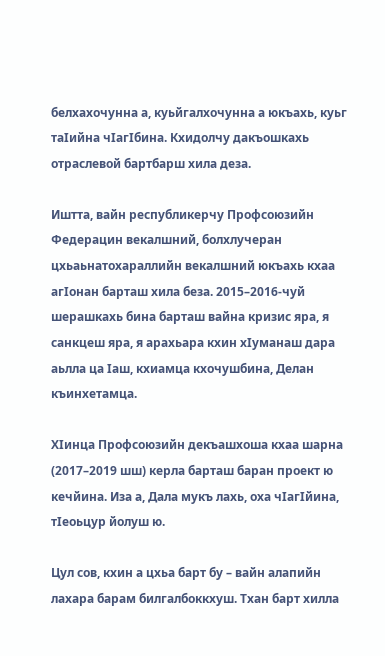белхахочунна а, куьйгалхочунна а юкъахь, куьг таIийна чIагIбина. Кхидолчу дакъошкахь отраслевой бартбарш хила деза.

Иштта, вайн республикерчу Профсоюзийн Федерацин векалшний, болхлучеран цхьаьнатохараллийн векалшний юкъахь кхаа агIонан барташ хила беза. 2015–2016-чуй шерашкахь бина барташ вайна кризис яра, я санкцеш яра, я арахьара кхин хIуманаш дара аьлла ца Iаш, кхиамца кхочушбина, Делан къинхетамца.

ХIинца Профсоюзийн декъашхоша кхаа шарна (2017–2019 шш) керла барташ баран проект ю кечйина. Иза а, Дала мукъ лахь, оха чIагIйина, тIеоьцур йолуш ю.

Цул сов, кхин а цхьа барт бу – вайн алапийн лахара барам билгалбоккхуш. Тхан барт хилла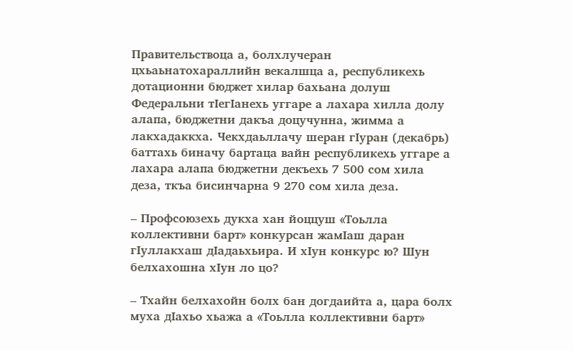Правительствоца а, болхлучеран цхьаьнатохараллийн векалшца а, республикехь дотационни бюджет хилар бахьана долуш Федеральни тIегIанехь уггаре а лахара хилла долу алапа, бюджетни дакъа доцучунна, жимма а лакхадаккха. Чекхдаьллачу шеран гIуран (декабрь) баттахь биначу бартаца вайн республикехь уггаре а лахара алапа бюджетни декъехь 7 500 сом хила деза, ткъа бисинчарна 9 270 сом хила деза.

– Профсоюзехь дукха хан йоццуш «Тоьлла коллективни барт» конкурсан жамIаш даран гIуллакхаш дIадаьхьира. И хIун конкурс ю? Шун белхахошна хIун ло цо?

– Тхайн белхахойн болх бан догдаийта а, цара болх муха дIахьо хьажа а «Тоьлла коллективни барт»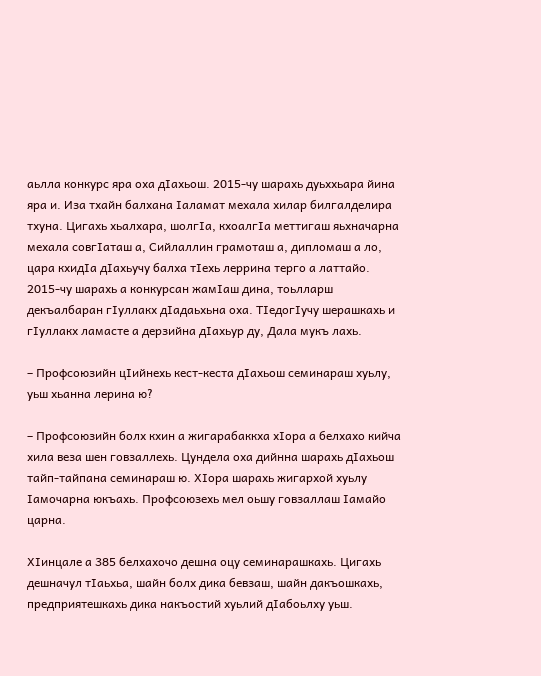аьлла конкурс яра оха дIахьош. 2015-чу шарахь дуьххьара йина яра и. Иза тхайн балхана Iаламат мехала хилар билгалделира тхуна. Цигахь хьалхара, шолгIа, кхоалгIа меттигаш яьхначарна мехала совгIаташ а, Сийлаллин грамоташ а, дипломаш а ло, цара кхидIа дIахьучу балха тIехь леррина терго а латтайо. 2015-чу шарахь а конкурсан жамIаш дина, тоьлларш декъалбаран гIуллакх дIадаьхьна оха. ТIедогIучу шерашкахь и гIуллакх ламасте а дерзийна дIахьур ду, Дала мукъ лахь.

– Профсоюзийн цIийнехь кест-кеста дIахьош семинараш хуьлу, уьш хьанна лерина ю?

– Профсоюзийн болх кхин а жигарабаккха хIора а белхахо кийча хила веза шен говзаллехь. Цундела оха дийнна шарахь дIахьош тайп-тайпана семинараш ю. ХIора шарахь жигархой хуьлу Iамочарна юкъахь. Профсоюзехь мел оьшу говзаллаш Iамайо царна.

ХIинцале а 385 белхахочо дешна оцу семинарашкахь. Цигахь дешначул тIаьхьа, шайн болх дика бевзаш, шайн дакъошкахь, предприятешкахь дика накъостий хуьлий дIабоьлху уьш.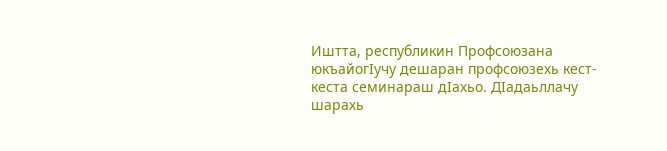Иштта, республикин Профсоюзана юкъайогIучу дешаран профсоюзехь кест-кеста семинараш дIахьо. ДIадаьллачу шарахь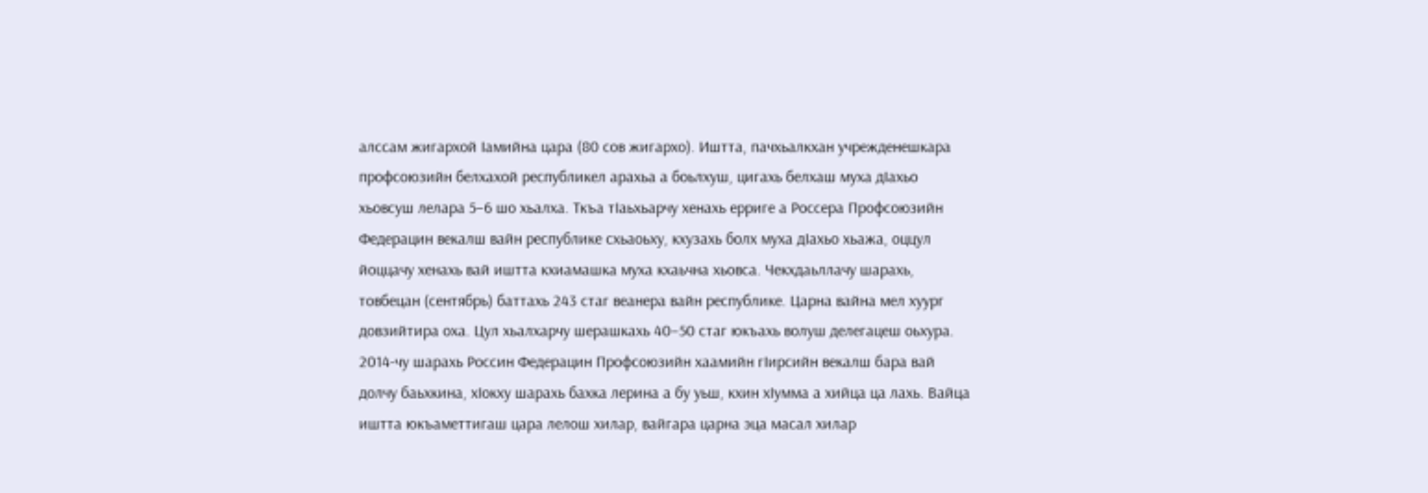алссам жигархой Iамийна цара (80 сов жигархо). Иштта, пачхьалкхан учрежденешкара профсоюзийн белхахой республикел арахьа а боьлхуш, цигахь белхаш муха дIахьо хьовсуш лелара 5–6 шо хьалха. Ткъа тIаьхьарчу хенахь ерриге а Россера Профсоюзийн Федерацин векалш вайн республике схьаоьху, кхузахь болх муха дIахьо хьажа, оццул йоццачу хенахь вай иштта кхиамашка муха кхаьчна хьовса. Чекхдаьллачу шарахь, товбецан (сентябрь) баттахь 243 стаг веанера вайн республике. Царна вайна мел хуург довзийтира оха. Цул хьалхарчу шерашкахь 40–50 стаг юкъахь волуш делегацеш оьхура. 2014-чу шарахь Россин Федерацин Профсоюзийн хаамийн гIирсийн векалш бара вай долчу баьхкина, хIокху шарахь бахка лерина а бу уьш, кхин хIумма а хийца ца лахь. Вайца иштта юкъаметтигаш цара лелош хилар, вайгара царна эца масал хилар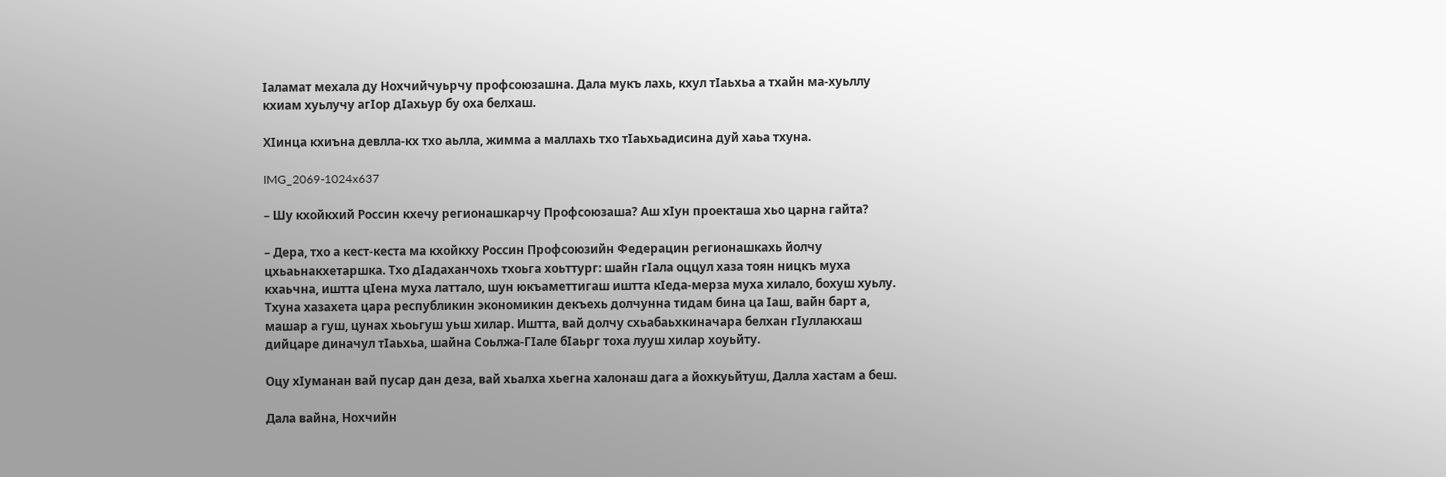Iаламат мехала ду Нохчийчуьрчу профсоюзашна. Дала мукъ лахь, кхул тIаьхьа а тхайн ма-хуьллу кхиам хуьлучу агIор дIахьур бу оха белхаш.

ХIинца кхиъна девлла-кх тхо аьлла, жимма а маллахь тхо тIаьхьадисина дуй хаьа тхуна.

IMG_2069-1024x637

– Шу кхойкхий Россин кхечу регионашкарчу Профсоюзаша? Аш хIун проекташа хьо царна гайта?

– Дера, тхо а кест-кеста ма кхойкху Россин Профсоюзийн Федерацин регионашкахь йолчу цхьаьнакхетаршка. Тхо дIадаханчохь тхоьга хоьттург: шайн гIала оццул хаза тоян ницкъ муха кхаьчна, иштта цIена муха латтало, шун юкъаметтигаш иштта кIеда-мерза муха хилало, бохуш хуьлу. Тхуна хазахета цара республикин экономикин декъехь долчунна тидам бина ца Iаш, вайн барт а, машар а гуш, цунах хьоьгуш уьш хилар. Иштта, вай долчу схьабаьхкиначара белхан гIуллакхаш дийцаре диначул тIаьхьа, шайна Соьлжа-ГIале бIаьрг тоха лууш хилар хоуьйту.

Оцу хIуманан вай пусар дан деза, вай хьалха хьегна халонаш дага а йохкуьйтуш, Далла хастам а беш.

Дала вайна, Нохчийн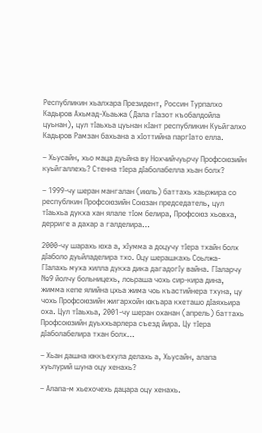Республикин хьалхара Президент, Россин Турпалхо Кадыров Ахьмад-Хьаьжа (Дала гIазот къобалдойла цуьнан), цул тIаьхьа цуьнан кIант республикин Куьйгалхо Кадыров Рамзан бахьана а хIоттийна паргIато елла.

– Хьусайн, хьо маца дуьйна ву Нохчийчуьрчу Профсоюзийн куьйгаллехь? Стенна тIера дIаболабелла хьан болх?

– 1999-чу шеран мангалан (июль) баттахь хаьржира со республкин Профсоюзийн Союзан председатель, цул тIаьхьа дукха хан ялале тIом белира, Профсоюз хьовха, дерриге а дахар а галделира…

2000-чу шарахь юха а, хIумма а доцучу тIера тхайн болх дIаболо дуьйладелира тхо. Оцу шерашкахь Соьлжа-ГIалахь муха хилла дукха дика дагадогIу вайна. ГIаларчу №9 йолчу больницехь, лоьраша чохь сир-кира дина, жимма кепе ялийна цхьа жима чоь къастийнера тхуна, цу чохь Профсоюзийн жигархойн юкъара кхеташо дIаяхьира оха. Цул тIаьхьа, 2001-чу шеран оханан (апрель) баттахь Профсоюзийн дуьххьарлера съезд йира. Цу тIера дIаболабелира тхан болх…

– Хьан дашна юккъехула делахь а, Хьусайн, алапа хуьлурий шуна оцу хенахь?

– Алапа-м хьехочехь дацара оцу хенахь.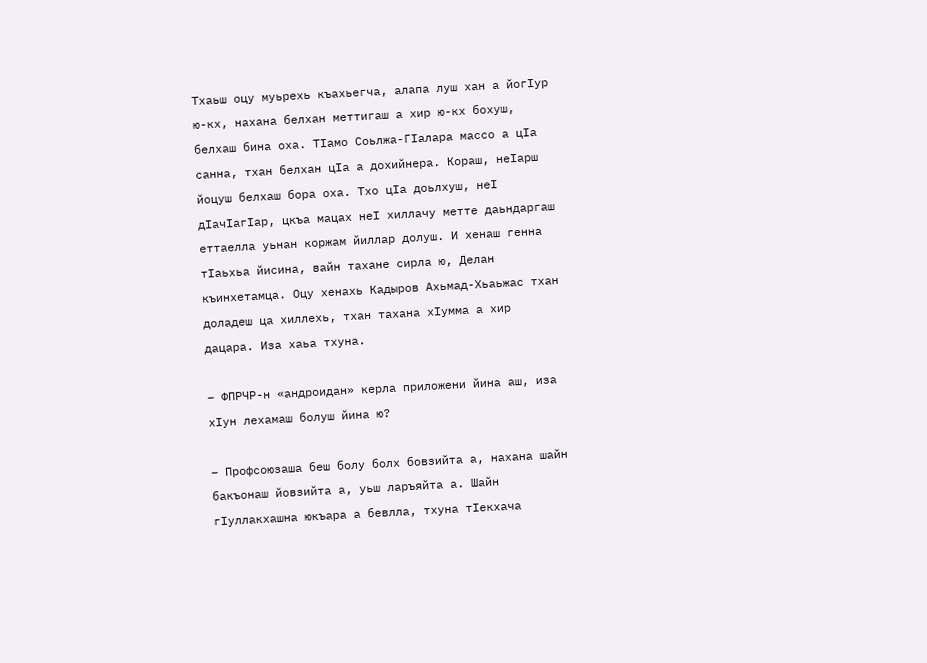Тхаьш оцу муьрехь къахьегча, алапа луш хан а йогIур ю-кх, нахана белхан меттигаш а хир ю-кх бохуш, белхаш бина оха. ТIамо Соьлжа-ГIалара массо а цIа санна, тхан белхан цIа а дохийнера. Кораш, неIарш йоцуш белхаш бора оха. Тхо цIа доьлхуш, неI дIачIагIар, цкъа мацах неI хиллачу метте даьндаргаш еттаелла уьнан коржам йиллар долуш. И хенаш генна тIаьхьа йисина, вайн тахане сирла ю, Делан къинхетамца. Оцу хенахь Кадыров Ахьмад-Хьаьжас тхан доладеш ца хиллехь, тхан тахана хIумма а хир дацара. Иза хаьа тхуна.

– ФПРЧР-н «андроидан» керла приложени йина аш, иза хIун лехамаш болуш йина ю?

– Профсоюзаша беш болу болх бовзийта а, нахана шайн бакъонаш йовзийта а, уьш ларъяйта а. Шайн гIуллакхашна юкъара а бевлла, тхуна тIекхача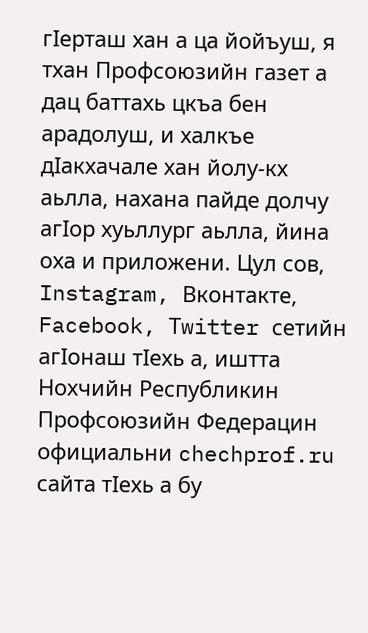гIерташ хан а ца йойъуш, я тхан Профсоюзийн газет а дац баттахь цкъа бен арадолуш, и халкъе дIакхачале хан йолу-кх аьлла, нахана пайде долчу агIор хуьллург аьлла, йина оха и приложени. Цул сов, Instagram, Вконтакте, Facebook, Тwitter сетийн агIонаш тIехь а, иштта Нохчийн Республикин Профсоюзийн Федерацин официальни chechprof.ru сайта тIехь а бу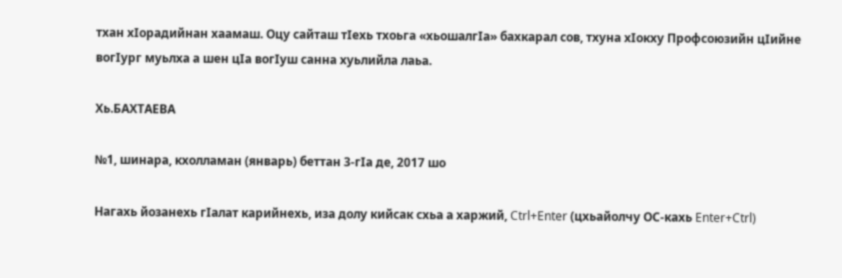тхан хIорадийнан хаамаш. Оцу сайташ тIехь тхоьга «хьошалгIа» бахкарал сов, тхуна хIокху Профсоюзийн цIийне вогIург муьлха а шен цIа вогIуш санна хуьлийла лаьа.

Хь.БАХТАЕВА

№1, шинара, кхолламан (январь) беттан 3-гIа де, 2017 шо

Нагахь йозанехь гIалат карийнехь, иза долу кийсак схьа а харжий, Ctrl+Enter (цхьайолчу ОС-кахь Enter+Ctrl)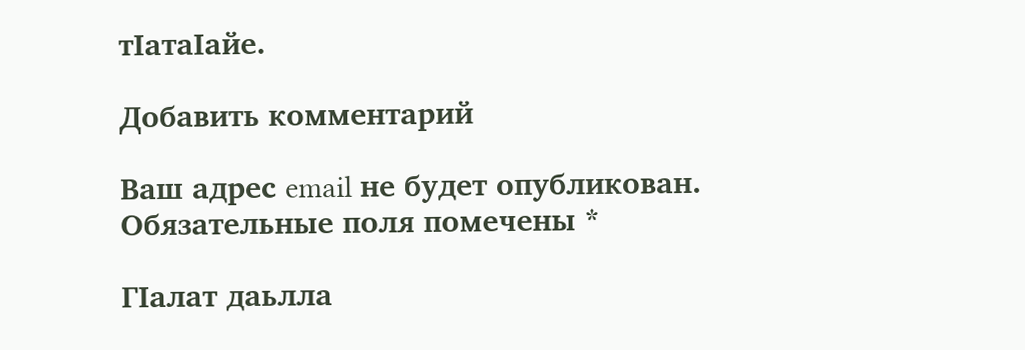тIатаIайе.

Добавить комментарий

Ваш адрес email не будет опубликован. Обязательные поля помечены *

ГIалат даьлла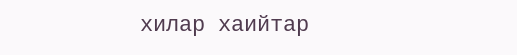хилар хаийтар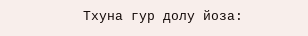Тхуна гур долу йоза: